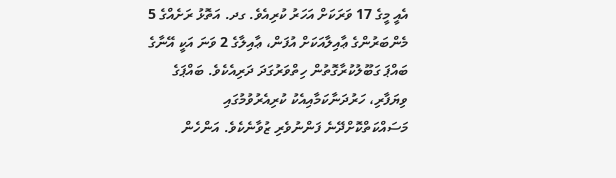އެއީ މީގެ 17 ވަރަކަށް އަހަރު ކުރިއެވެ. ގދ. އަތޮޅު ރަށެއްގެ 5 މެންބަރުންގެ ޢާއިލާއަކަށް އުފަން، ޢާއިލާގެ 2 ވަނަ އަކީ އޭނާގެ ބައްޕަ ގަބޫލުކުރާގޮތުން ހިތްވަރުގަދަ ދަރިއެކެވެ. ބައްޕަގެ ވިޔަފާރި، ހަރުދަނާކަމާއިއެކު ކުރިއެރުވުމުގައި މަސައްކަތްކޮށްދޭނެ ފަންނުވެރި ޒުވާނެކެވެ. އަންހެން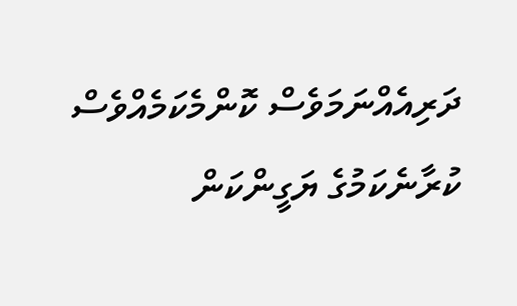ދަރިއެއްނަމަވެސް ކޮންމެކަމެއްވެސް ކުރާނެކަމުގެ ޔަގީންކަން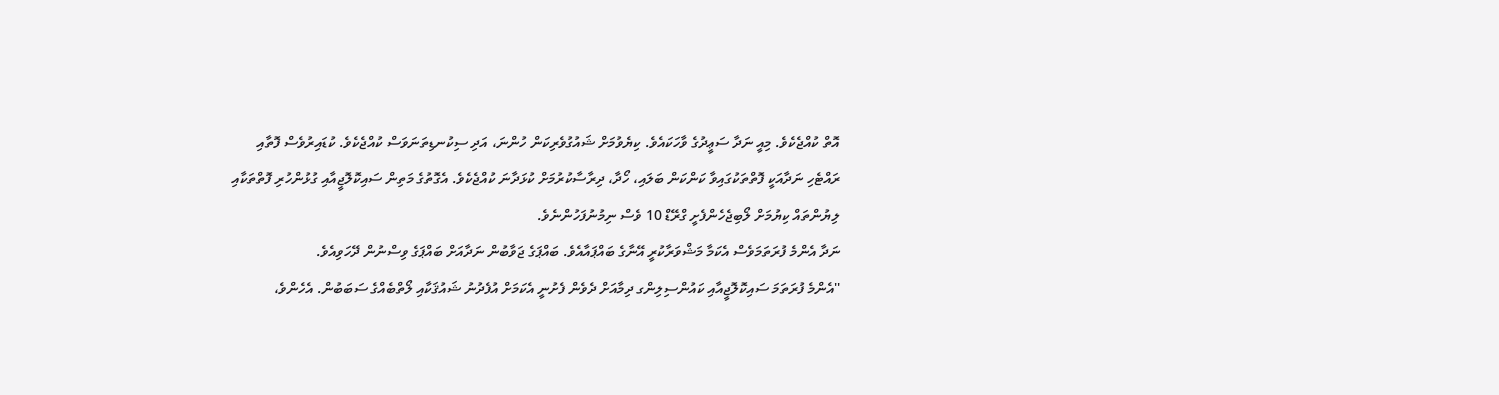އޮތް ކުއްޖެކެވެ. މިއީ ނަދާ ސަޢީދުގެ ވާހަކައެވެ. ކިޔެވުމަށް ޝައުގުވެރިކަން ހުންނަ، އަދި ސިކުނޑިތަނަވަސް ކުއްޖެކެވެ. ކުޑައިރުވެސް ފޮތާއި ރައްޓެހި ނަދާއަކީ ފޮތްތަކުގައިވާ ކަންކަން ބަލައި، ހޯދާ، ދިރާސާކުރުމަށް ކުޅަދާނަ ކުއްޖެކެވެ. އެގޮތުގެ މަތިން ސައިކޮލޮޖީއާއި ގުޅުންހުރި ފޮތްތަކާއި ލިޔުންތައް ކިޔުމަށް ލޯބިޖެހެންފެށީ ގްރޭޑް 10 ވެސް ނިމުނުފަހުންނެވެ.
ނަދާ އެންމެ ފުރަތަމަވެސް އެކަމާ މަޝްވަރާކުރީ އޭނާގެ ބައްޕައާއެވެ. ބައްޕަގެ ޖަވާބުން ނަދާއަށް ބައްޕަގެ ވިސްނުން ދޭހަވިއެވެ.
''އެންމެ ފުރަތަމަ ސައިކޮލޮޖީއާއި ކައުންސިލިންގ ދިމާއަށް ދެވެން ފެށުނީ އެކަމަށް އުފެދުނު ޝައުޤަކާއި ލޯތްބެއްގެ ސަބަބުން. އެހެންވެ،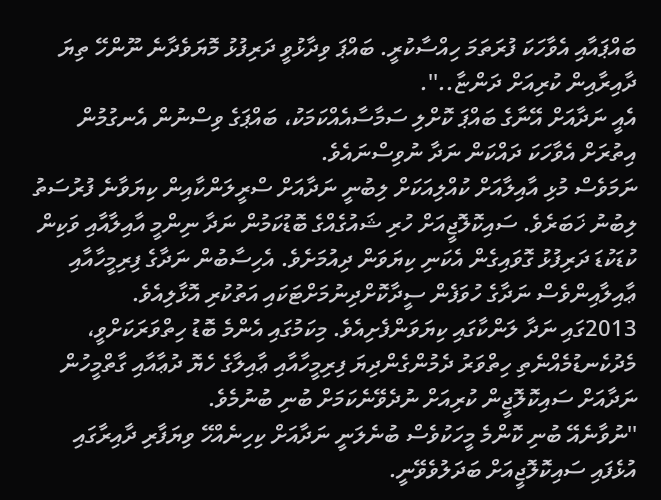ބައްޕައާއި އެވާހަކަ ފުރަތަމަ ހިއްސާކުރީ. ބައްޕަ ވިދާޅުވީ ދަރިފުޅު މޮޔަވެދާނެ ނޫންހޭ ތިޔަ ދާއިރާއިން ކުރިއަށް ދަންޏާ..''.
އެއީ ނަދާއަށް އޭނާގެ ބައްޕަ ކޮށްލި ސަމާސާއެއްކަމަކު، ބައްޕަގެ ވިސްނުން އެނގުމުން އިތުރަށް އެވާހަކަ ދައްކަން ނަދާ ނުވިސްނައެވެ.
ނަމަވެސް މުޅި އާއިލާއަށް ކުއްލިއަކަށް ލިބުނީ ނަދާއަށް ސްރީލަންކާއިން ކިޔަވާނެ ފުރުސަތު ލިބުނު ޚަބަރެވެ. ސައިކޮލޮޖީއަށް ހުރި ޝައުގެއްގެ ބޮޑުކަމުން ނަދާ ނިންމީ އާއިލާއާއި ވަކިން ކުޑަކުޑަ ދަރިފުޅު ގޮވައިގެން އެކަނި ކިޔަވަން ދިއުމަށެވެ. އެހިސާބުން ނަދާގެ ފިރިމީހާއާއި ޢާއިލާއިންވެސް ނަދާގެ ހުވަފެން ސީދާކޮށްދިނުމަށްޓަކައި އަތުކުރި އޮޅާލިއެވެ.
2013ގައި ނަދާ ލަންކާގައި ކިޔަވަންފެށިއެވެ. މިކަމުގައި އެންމެ ބޮޑު ހިތްވަރަކަށްވީ، މެދުކެނޑުމެއްނެތި ހިތްވަރު ދެމުންގެންދިޔަ ފިރިމީހާއާއި ޢާއިލާގެ ހެޔޮ ދުޢާއާއި ގާތްމީހުން ނަދާއަށް ސައިކޮލޮޖީން ކުރިއަށް ނުދެވޭނެކަމަށް ބުނި ބުނުމެވެ.
''ނުވާނެއޭ ބުނި ކޮންމެ މީހަކުވެސް ބުނެލަނީ ނަދާއަށް ކިހިނެއްހޭ ވިޔަފާރި ދާއިރާގައި އުޅެފައި ސައިކޮލޮޖީއަށް ބަދަލުވެވޭނީ.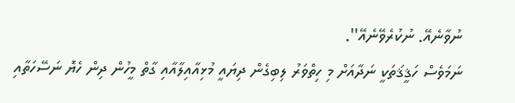ނުވާނެއޭ. ނުކުރެވޭނެއޭ''.
ނަމަވެސް ހަޤީޤަތަކީ ނަދާއަށް މި ހިތްވަރު ލިބިގެން ދިޔައީ މުޅިއާއިލާއާއި ގާތް މީހުން ދިން ހެޔޮ ނަސޭހަތާއި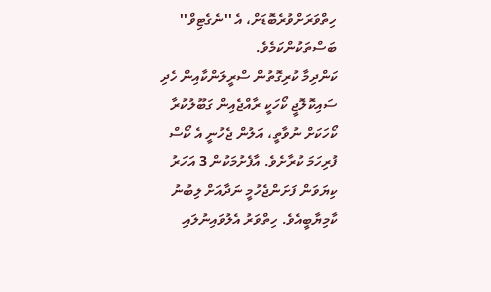ހިތްވަރަށްވުރެބޮޑަށް، އެ ''ނެގެޓިވް'' ބަސްތަކުންކަމެވެ.
ކަންދިމާ ކުރިގޮތުން ސްރީލަންކާއިން ހެދި ސައިކޮލޮޖީ ކޯހަކީ ރާއްޖެއިން ގަބޫލުކުރާ ކޯހަކަށް ނުވާތީ، އަލުން ޖެހުނީ އެ ކޯސް ފުރިހަމަ ކުރާށެވެ. އާފެށުމަކުން 3 އަހަރު ކިޔަވަން ފަށަންޖެހުމީ ނަދާއަށް ލިބުނު ކާމިޔާބީއެވެ. ހިތްވަރު އެލުވައިނުލައި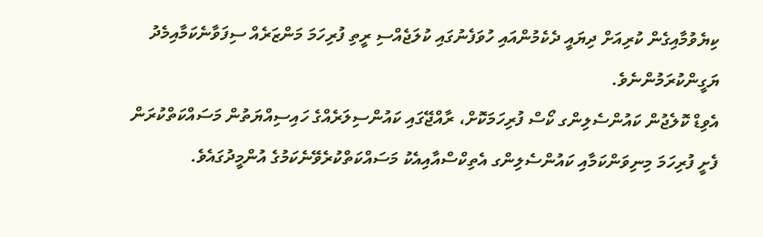ކިޔެވުމާއިގެން ކުރިއަށް ދިޔައީ ދެކެމުންއައި ހުވަފެނުގައި ކުލަޖެއްސި ރީތި ފުރިހަމަ މަންޒަރެއް ސިފަވާނެކަމާއިމެދު ޔަގީންކުރަމުންނެވެ.
އެވިޑް ކޮލެޖުން ކައުންސެލިންގ ކޯސް ފުރިހަމަކޮށް، ރާއްޖޭގައި ކައުންސިލަރެއްގެ ހައިސިއްޔަތުން މަސައްކަތްކުރަން ފެށީ ފުރިހަމަ މިނިވަންކަމާއި ކައުންސެލިންގ އެތިކްސްއާއިއެކު މަސައްކަތްކުރެވޭނެކަމުގެ އުންމީދުގައެވެ.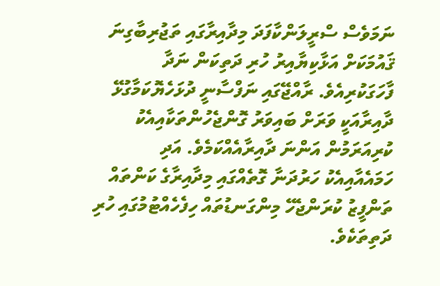ނަމަވެސް ސްރީލަންކާފަދަ މިދާއިރާގައި ތަޖުރިބާގިނަ ޤައުމަކަށް އަޅާކިޔާއިރު ހުރި ދަތިކަން ނަދާ ފާހަގަކުރިއެވެ. ރާއްޖޭގައި ނަފްސާނީ ދުޅަހެޔޮކަމާގުޅޭ ދާއިރާއަކީ ވަރަށް ބައިވަރު ގޮންޖެހުންތަކާއިއެކު ކުރިއަރަމުން އަންނަ ދާއިރާއެއްކަމެވެ. އަދި ހަމައެއާއިއެކު ހަރުދަނާ ގޮތެއްގައި މިދާއިރާގެ ކަންތައް ތަންފީޒު ކުރަންޖެހޭ މިންގަނޑުތައް ހިފެހެއްޓުމުގައި ހުރި ދަތިތަކެވެ.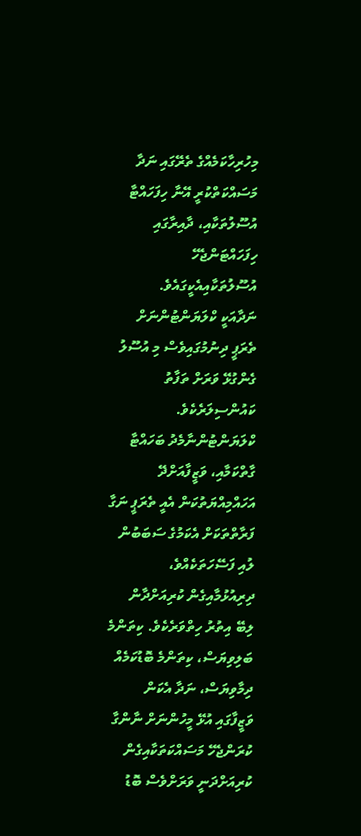މިހުރިހާކަމެއްގެ ތެރޭގައި ނަދާ މަސައްކަތްކުރީ އޭނާ ހިފަހައްޓާ އުސޫލުތަކާއި، ދާއިރާގައި ހިފަހައްޓަންޖެހޭ އުސޫލުތަކާއިއެކީގައެވެ.
ނަދާއަކީ ކްލަޔަންޓުންނަށް ތެރަޕީ ދިނުމުގައިވެސް މި އުސޫލު ގެންގުޅޭ ވަރަށް ތަފާތު ކައުންސިލަރެކެވެ. ކްލަޔަންޓުންނާމެދު ބަހައްޓާ ގާތްކަމާއި، ވަޒީފާއަށްދޭ އަހައްމިއްޔަތުކަން އެއީ ތެރަޕީ ނަގާ ފަރާތްތަކަށް އެކަމުގެ ސަބަބުން ލުއި ފަސޭހަތަކެއްވެ، ދިރިއުޅުމާއިގެން ކުރިއަށްދާން ލިބޭ އިތުރު ހިތްވަރެކެވެ. ކިތަންމެ ބަލިވިޔަސް، ކިތަންމެ ބޮޑުކަމެއް ދިމާވިޔަސް، ނަދާ އެކަން ވަޒީފާގައި އުޅޭ މީހުންނަށް ނާންގާ ކުރަންޖެހޭ މަސައްކަތަކާއިގެން ކުރިއަށްދަނީ ވަރަށްވެސް ބޮޑު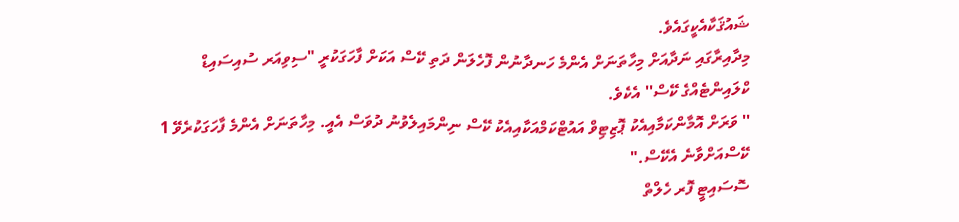ޝައުޤަކާއެކީގައެވެ.
މިދާއިރާގައި ނަދާއަށް މިހާތަނަށް އެންމެ ހަނދާނުން ފޮހެލަން ދަތި ކޭސް އަކަށް ފާހަގަކުރީ "ސިވިއަރ ސުއިސައިޑް ކްލައިންޓެއްގެ ކޭސް'' އެކެވެ.
'' ވަރަށް އޮމާންކަމާއިއެކު ޕޮޒިޓިވް އައުޓްކަމްއަކާއިއެކު ކޭސް ނިންމައިލެވުނު ދުވަސް އެއީ. މިހާތަނަށް އެންމެ ފާހަގަކުރެވޭ 1 ކޭސްއަށްވާނެ އެކޭސް."
ސޮސައިޓީ ފޮރ ހެލްތް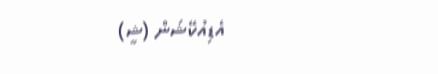އެޑިއުކޭޝަން (ޝީ)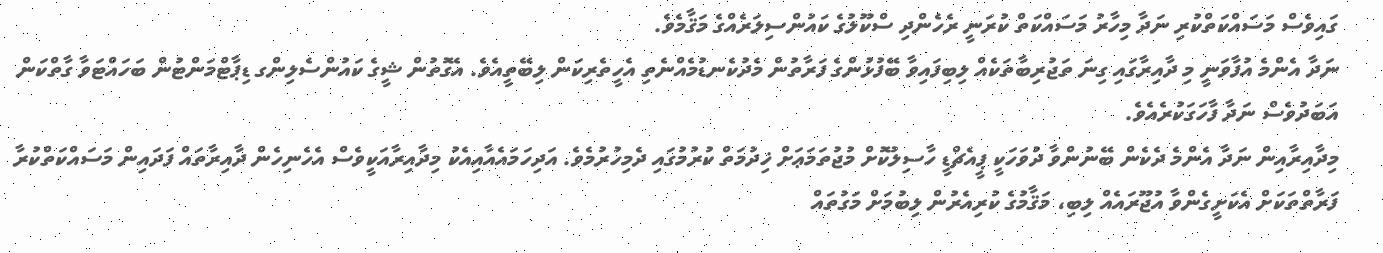ގައިވެސް މަސައްކަތްކުރި ނަދާ މިހާރު މަސައްކަތް ކުރަނީ ރެހެންދި ސްކޫލުގެ ކައުންސިލަރެއްގެ މަޤާމެވެ.
ނަދާ އެންމެ އުފާވަނީ މި ދާއިރާގައި ގިނަ ތަޖުރިބާތަކެއް ލިބިފައިވާ ބޭފުޅުންގެ ފަރާތުން މެދުކެނޑުމެއްނެތި އެހީތެރިކަން ލިބޭތީއެވެ. އެގޮތުން ޝީގެ ކައުންސެލިންގ ޑިޕާޓްމަންޓުން ބަހައްޓަވާ ގާތްކަން އަބަދުވެސް ނަދާ ފާހަގަކުރެއެވެ.
މިދާއިރާއިން ނަދާ އެންމެ ދެކެން ބޭނުންވާ ދުވަހަކީ ޕީއެޗްޑީ ހާސިލުކޮށް މުޖުތަމަޢަށް ޚިދުމަތް ކުރުމުގައި ދެމިހުރުމެވެ. އަދިހަމައެއާއިއެކު މިދާއިރާއަކީވެސް އެހެނިހެން ދާއިރާތައް ފަދައިން މަސައްކަތްކުރާ ފަރާތްތަކަށް އެކަށީގެންވާ އުޖޫރައެއް ލިބި، މަޤާމުގެ ކުރިއެރުން ލިބުމަށް މަގުތައް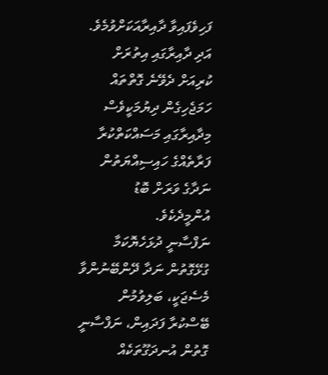ފަހިވެފައިވާ ދާއިރާއަކަށްވުމެވެ. އަދި ދާއިރާގައި އިތުރަށް ކުރިއަށް ދެވޭނެ ގޮތްތައް ހަމަޖެހިގެން ދިޔުމަކީވެސް މިދާއިރާގައި މަސައްކަތްކުރާ ފަރާތެއްގެ ހައިސިއްޔަތުން ނަދާގެ ވަރަށް ބޮޑު އުންމީދެކެވެ.
ނަފްސާނީ ދުޅަހެޔޮކަމާ ގުޅޭގޮތުން ނަދާ ދޭންބޭނުންވާ މެސެޖަކީ، ބަލިވުމުން ބޭސްކުރާ ފަދައިން، ނަފްސާނީ ގޮތުން އުނދަގޫތަކެއް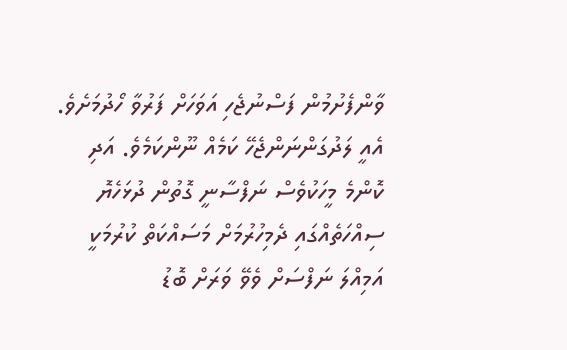ވާންފެށުމުން ފަސްނުޖެހި އަވަހަށް ފަރުވާ ހޯދުމަށެވެ. އެއީ ލަދުގަންނަންޖެހޭ ކަމެއް ނޫންކަމެވެ. އަދި ކޮންމެ މީހަކުވެސް ނަފްސާނީ ގޮތުން ދުޅަހެޔޮ ސިއްހަތެއްގައި ދެމިހުރުމަށް މަސައްކަތް ކުރުމަކީ އަމިއްލަ ނަފްސަށް ވެވޭ ވަރަށް ބޮޑު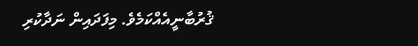ޤުރުބާނީއެއްކަމެވެ. މިފަދައިން ނަދާކުރި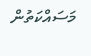މަސައްކަތުން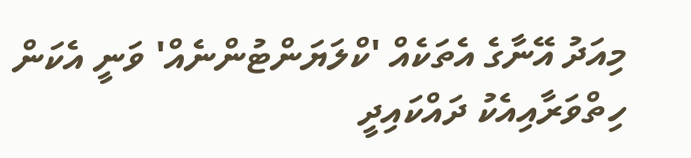މިއަދު އޭނާގެ އެތަކެއް 'ކްލަޔަންޓުންނެއް' ވަނީ އެކަން ހިތްވަރާއިއެކު ދައްކައިދީ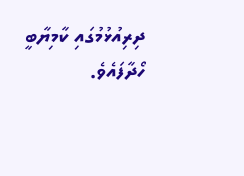ދިރިއުޅުމުގައި ކާމިޔާބީ ހޯދާފައެވެ.